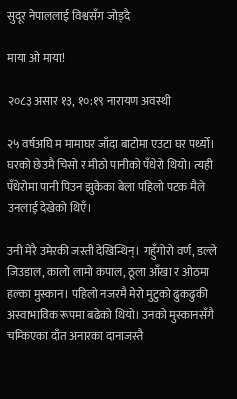सुदूर नेपाललाई विश्वसँग जोड्दै

माया ओ माया!

२०८३ असार १३, १०:१९ नारायण अवस्थी

२५ वर्षअघि म मामाघर जाँदा बाटोमा एउटा घर पर्थ्यो। घरको छेउमै चिसो र मीठो पानीको पँधेरो थियो। त्यही पँधेरोमा पानी पिउन झुकेका बेला पहिलो पटक मैले उनलाई देखेको थिएँ।

उनी मेरै उमेरकी जस्ती देखिन्थिन्। गहुँगोरो वर्ण, डल्ले जिउडाल, कालो लामो कपाल, ठूला आँखा र ओठमा हल्का मुस्कान। पहिलो नजरमै मेरो मुटुको ढुकढुकी अस्वाभाविक रूपमा बढेको थियो। उनको मुस्कानसँगै चम्किएका दाँत अनारका दानाजस्तै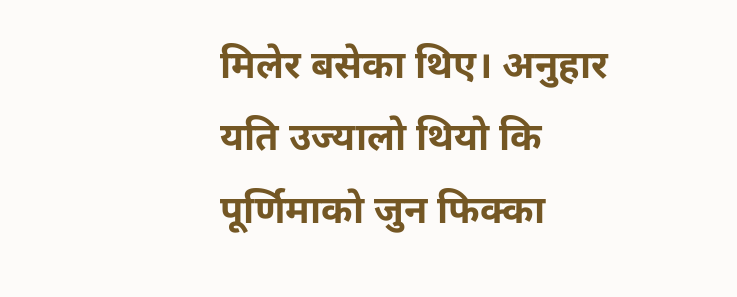मिलेर बसेका थिए। अनुहार यति उज्यालो थियो कि पूर्णिमाको जुन फिक्का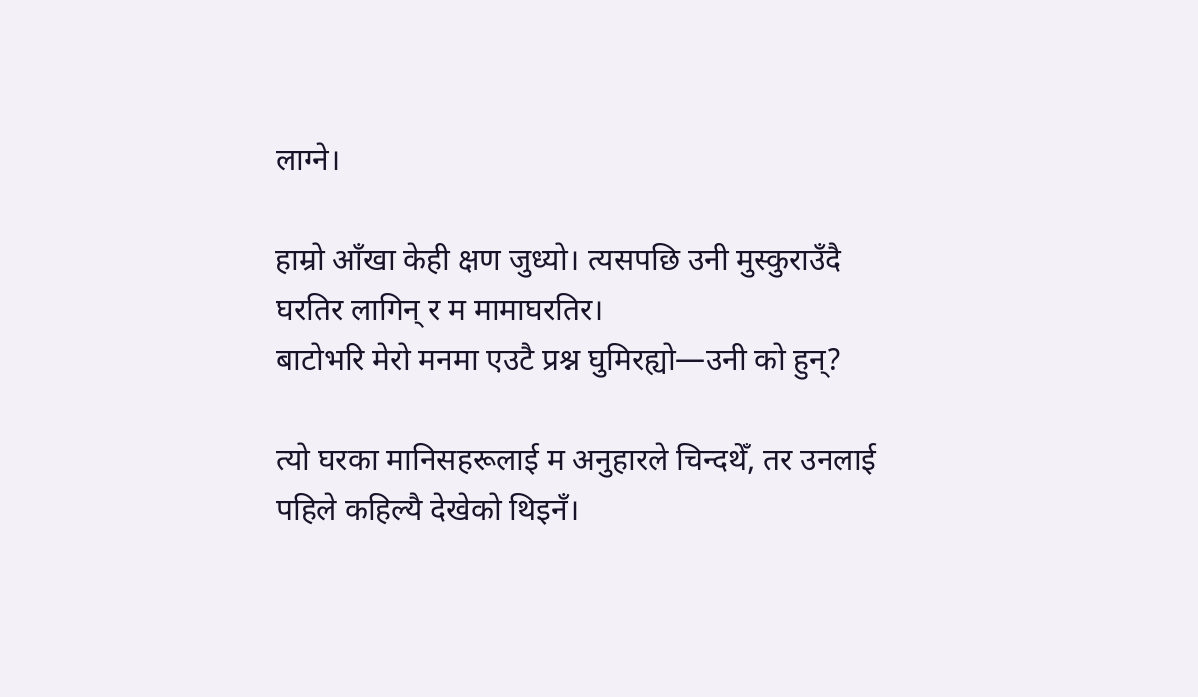लाग्ने।

हाम्रो आँखा केही क्षण जुध्यो। त्यसपछि उनी मुस्कुराउँदै घरतिर लागिन् र म मामाघरतिर।
बाटोभरि मेरो मनमा एउटै प्रश्न घुमिरह्यो—उनी को हुन्?

त्यो घरका मानिसहरूलाई म अनुहारले चिन्दथेँ, तर उनलाई पहिले कहिल्यै देखेको थिइनँ।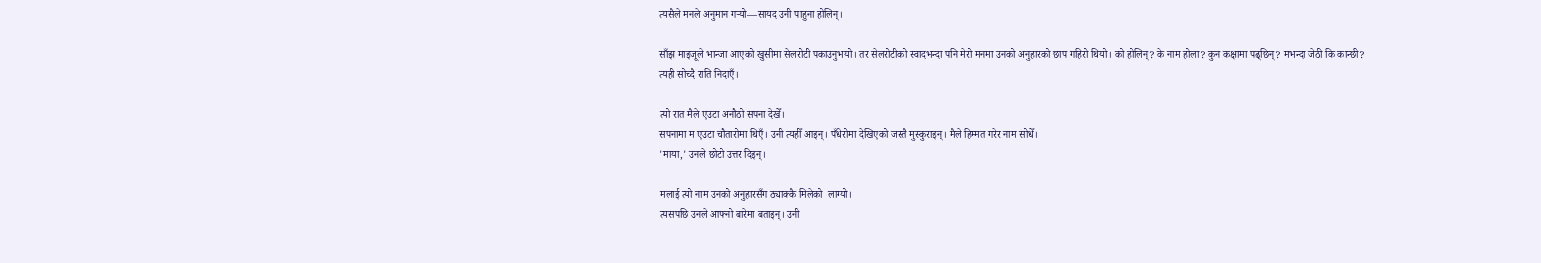त्यसैले मनले अनुमान गर्‍यो—सायद उनी पाहुना होलिन्।

साँझ माइजूले भान्जा आएको खुसीमा सेलरोटी पकाउनुभयो। तर सेलरोटीको स्वादभन्दा पनि मेरो मनमा उनको अनुहारको छाप गहिरो थियो। को होलिन्? के नाम होला? कुन कक्षामा पढ्छिन्? मभन्दा जेठी कि कान्छी?
त्यही सोच्दै राति निदाएँ।

त्यो रात मैले एउटा अनौठो सपना देखेँ।
सपनामा म एउटा चौतारोमा थिएँ। उनी त्यहीँ आइन्। पँधेरोमा देखिएको जस्तै मुस्कुराइन्। मैले हिम्मत गरेर नाम सोधेँ।
'माया,' उनले छोटो उत्तर दिइन्।

मलाई त्यो नाम उनको अनुहारसँग ठ्याक्कै मिलेको  लाग्यो।
त्यसपछि उनले आफ्नो बारेमा बताइन्। उनी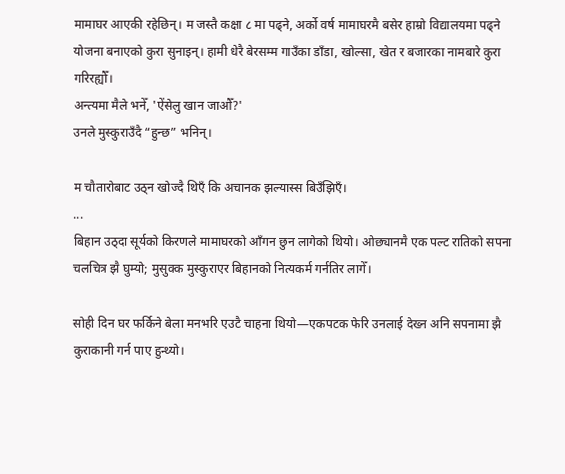मामाघर आएकी रहेछिन्। म जस्तै कक्षा ८ मा पढ्ने, अर्को वर्ष मामाघरमै बसेर हाम्रो विद्यालयमा पढ्ने योजना बनाएको कुरा सुनाइन्। हामी धेरै बेरसम्म गाउँका डाँडा, खोल्सा, खेत र बजारका नामबारे कुरा गरिरह्यौँ।
अन्त्यमा मैले भनेँ, 'ऐंसेलु खान जाऔँ?'
उनले मुस्कुराउँदै “हुन्छ” भनिन्।

म चौतारोबाट उठ्न खोज्दै थिएँ कि अचानक झल्यास्स बिउँझिएँ।
...
बिहान उठ्दा सूर्यको किरणले मामाघरको आँगन छुन लागेको थियो। ओछ्यानमै एक पल्ट रातिको सपना चलचित्र झै घुम्यो; मुसुक्क मुस्कुराएर बिहानको नित्यकर्म गर्नतिर लागेँ।

सोही दिन घर फर्किने बेला मनभरि एउटै चाहना थियो—एकपटक फेरि उनलाई देख्न अनि सपनामा झै कुराकानी गर्न पाए हुन्थ्यो।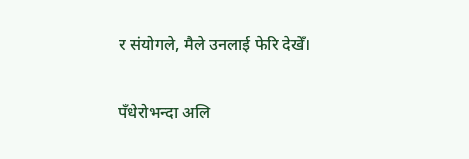र संयोगले, मैले उनलाई फेरि देखेँ।

पँधेरोभन्दा अलि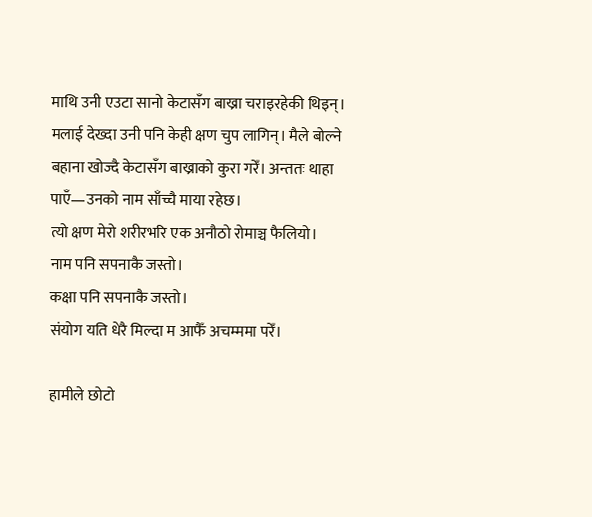माथि उनी एउटा सानो केटासँग बाख्रा चराइरहेकी थिइन्। मलाई देख्दा उनी पनि केही क्षण चुप लागिन्। मैले बोल्ने बहाना खोज्दै केटासँग बाख्राको कुरा गरेँ। अन्ततः थाहा पाएँ—उनको नाम साँच्चै माया रहेछ।
त्यो क्षण मेरो शरीरभरि एक अनौठो रोमाञ्च फैलियो।
नाम पनि सपनाकै जस्तो।
कक्षा पनि सपनाकै जस्तो।
संयोग यति धेरै मिल्दा म आफैँ अचम्ममा परेँ।

हामीले छोटो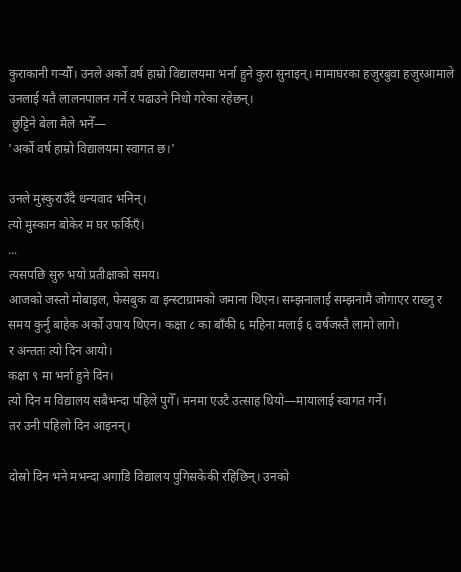कुराकानी गर्‍यौँ। उनले अर्को वर्ष हाम्रो विद्यालयमा भर्ना हुने कुरा सुनाइन्। मामाघरका हजुरबुवा हजुरआमाले उनलाई यतै लालनपालन गर्ने र पढाउने निधो गरेका रहेछन्।
 छुट्टिने बेला मैले भनेँ—
'अर्को वर्ष हाम्रो विद्यालयमा स्वागत छ।'

उनले मुस्कुराउँदै धन्यवाद भनिन्।
त्यो मुस्कान बोकेर म घर फर्किएँ।
...
त्यसपछि सुरु भयो प्रतीक्षाको समय।
आजको जस्तो मोबाइल, फेसबुक वा इन्स्टाग्रामको जमाना थिएन। सम्झनालाई सम्झनामै जोगाएर राख्नु र समय कुर्नु बाहेक अर्को उपाय थिएन। कक्षा ८ का बाँकी ६ महिना मलाई ६ वर्षजस्तै लामो लागे।
र अन्ततः त्यो दिन आयो।
कक्षा ९ मा भर्ना हुने दिन।
त्यो दिन म विद्यालय सबैभन्दा पहिले पुगेँ। मनमा एउटै उत्साह थियो—मायालाई स्वागत गर्ने।
तर उनी पहिलो दिन आइनन्।

दोस्रो दिन भने मभन्दा अगाडि विद्यालय पुगिसकेकी रहिछिन्। उनको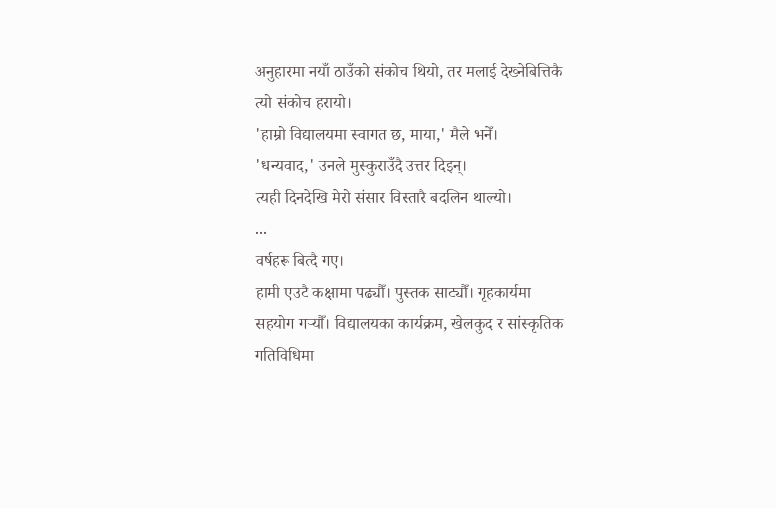अनुहारमा नयाँ ठाउँको संकोच थियो, तर मलाई देख्नेबित्तिकै त्यो संकोच हरायो।
'हाम्रो विद्यालयमा स्वागत छ, माया,' मैले भनेँ।
'धन्यवाद,' उनले मुस्कुराउँदै उत्तर दिइन्।
त्यही दिनदेखि मेरो संसार विस्तारै बदलिन थाल्यो।
...
वर्षहरू बित्दै गए।
हामी एउटै कक्षामा पढ्यौँ। पुस्तक साट्यौँ। गृहकार्यमा सहयोग गर्‍यौँ। विद्यालयका कार्यक्रम, खेलकुद र सांस्कृतिक गतिविधिमा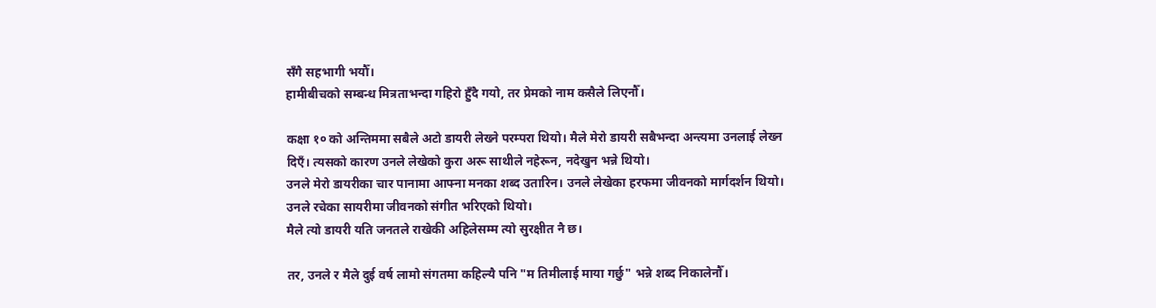सँगै सहभागी भयौँ।
हामीबीचको सम्बन्ध मित्रताभन्दा गहिरो हुँदै गयो, तर प्रेमको नाम कसैले लिएनौँ।

कक्षा १० को अन्तिममा सबैले अटो डायरी लेख्ने परम्परा थियो। मैले मेरो डायरी सबैभन्दा अन्त्यमा उनलाई लेख्न दिएँ। त्यसको कारण उनले लेखेको कुरा अरू साथीले नहेरून, नदेखुन भन्ने थियो।
उनले मेरो डायरीका चार पानामा आफ्ना मनका शब्द उतारिन। उनले लेखेका हरफमा जीवनको मार्गदर्शन थियो। उनले रचेका सायरीमा जीवनको संगीत भरिएको थियो।
मैले त्यो डायरी यति जनतले राखेकी अहिलेसम्म त्यो सुरक्षीत नै छ।

तर, उनले र मैले दुई वर्ष लामो संगतमा कहिल्यै पनि "म तिमीलाई माया गर्छु" भन्ने शब्द निकालेनौँ।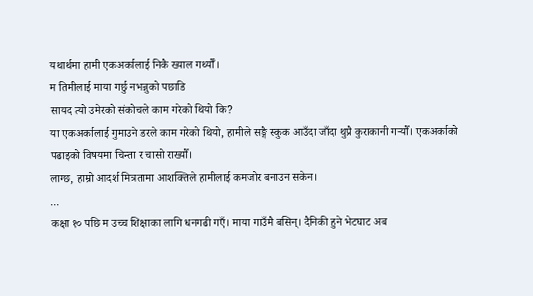यथार्थमा हामी एकअर्कालाई निकै ख्याल गर्थ्यौँ।
म तिमीलाई माया गर्छु नभन्नुको पछाडि
सायद त्यो उमेरको संकोचले काम गरेको थियो कि?
या एकअर्कालाई गुमाउने डरले काम गरेको थियो, हामीले सङ्गै स्कुक आउँदा जाँदा थुप्रै कुराकानी गर्‍यौँ। एकअर्काको पढाइको विषयमा चिन्ता र चासो राख्यौँ।
लाग्छ, हाम्रो आदर्श मित्रतामा आशक्तिले हामीलाई कमजोर बनाउन सकेन।
...
कक्षा १० पछि म उच्च शिक्षाका लागि धनगढी गएँ। माया गाउँमै बसिन्। दैनिकी हुने भेटघाट अब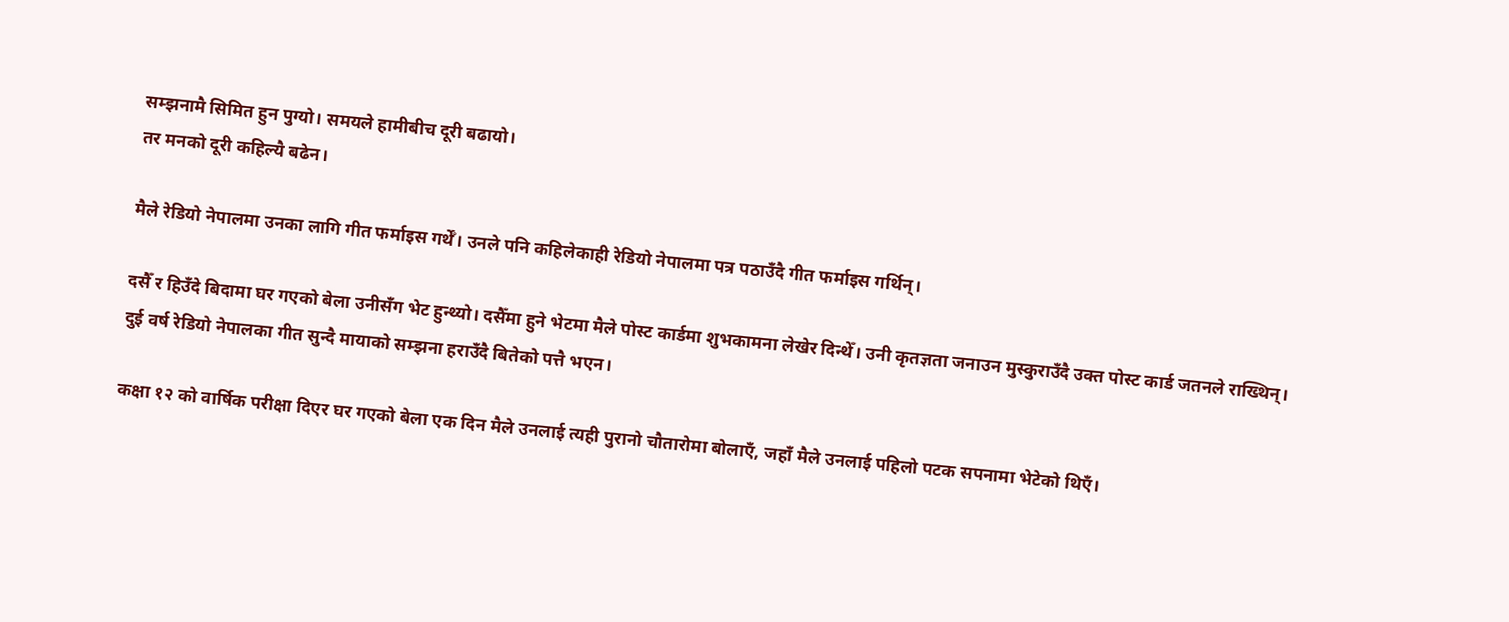सम्झनामै सिमित हुन पुग्यो। समयले हामीबीच दूरी बढायो।
तर मनको दूरी कहिल्यै बढेन।

मैले रेडियो नेपालमा उनका लागि गीत फर्माइस गर्थेँ। उनले पनि कहिलेकाही रेडियो नेपालमा पत्र पठाउँदै गीत फर्माइस गर्थिन्।

दसैँ र हिउँदे बिदामा घर गएको बेला उनीसँग भेट हुन्थ्यो। दसैँमा हुने भेटमा मैले पोस्ट कार्डमा शुभकामना लेखेर दिन्थेँ। उनी कृतज्ञता जनाउन मुस्कुराउँदै उक्त पोस्ट कार्ड जतनले राख्थिन्।
दुई वर्ष रेडियो नेपालका गीत सुन्दै मायाको सम्झना हराउँदै बितेको पत्तै भएन।

कक्षा १२ को वार्षिक परीक्षा दिएर घर गएको बेला एक दिन मैले उनलाई त्यही पुरानो चौतारोमा बोलाएँ, जहाँ मैले उनलाई पहिलो पटक सपनामा भेटेको थिएँ।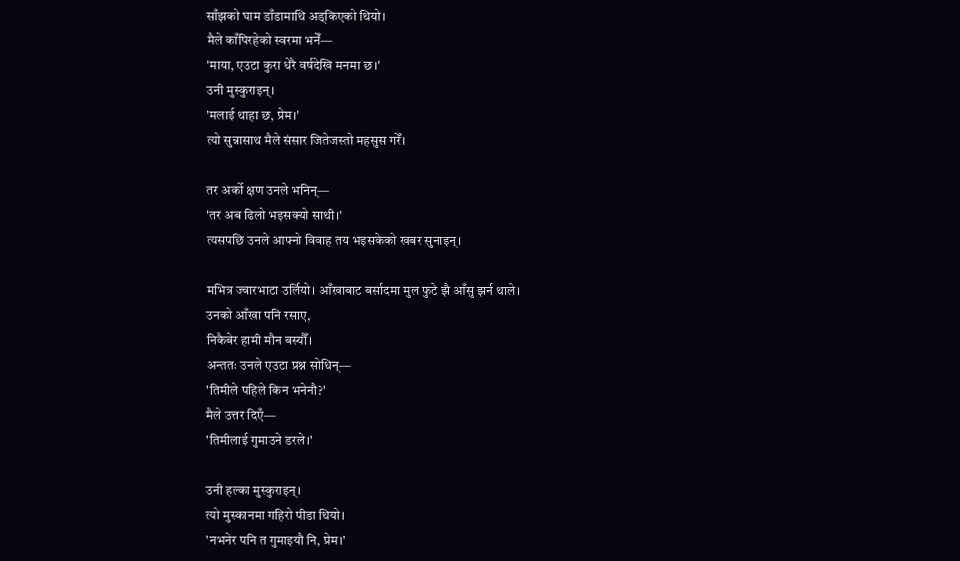साँझको घाम डाँडामाथि अड्किएको थियो।
मैले काँपिरहेको स्वरमा भनेँ—
'माया, एउटा कुरा धेरै वर्षदेखि मनमा छ।'
उनी मुस्कुराइन्।
'मलाई थाहा छ, प्रेम।'
त्यो सुन्नासाथ मैले संसार जितेजस्तो महसुस गरेँ।

तर अर्को क्षण उनले भनिन्—
'तर अब ढिलो भइसक्यो साथी।'
त्यसपछि उनले आफ्नो विवाह तय भइसकेको खबर सुनाइन्।

मभित्र ज्वारभाटा उर्लियो। आँखाबाट बर्सादमा मुल फुटे झै आँसु झर्न थाले।
उनको आँखा पनि रसाए,
निकैबेर हामी मौन बस्यौँ।
अन्ततः उनले एउटा प्रश्न सोधिन्—
'तिमीले पहिले किन भनेनौ?'
मैले उत्तर दिएँ—
'तिमीलाई गुमाउने डरले।'

उनी हल्का मुस्कुराइन्।
त्यो मुस्कानमा गहिरो पीडा थियो।
'नभनेर पनि त गुमाइयौ नि, प्रेम।'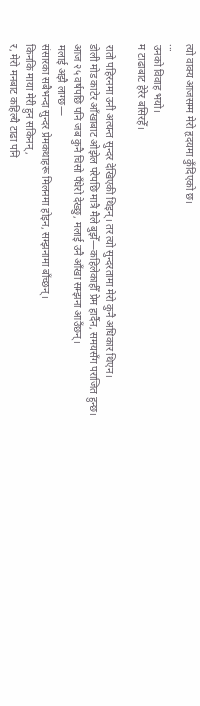त्यो वाक्य आजसम्म मेरो हृदयमा कुँदिएको छ।
...
उनको विवाह भयो।
म टाढाबाट हेरेर बसिरहेँ।

रातो पहिरनमा उनी अत्यन्त सुन्दर देखिएकी थिइन्। तर त्यो सुन्दरतामा मेरो कुनै अधिकार थिएन।
डोली मोड काटेर आँखाबाट ओझेल परेपछि मात्रै मैले बुझेँ—कहिलेकाहीँ प्रेम हार्दैन, समयसँग पराजित हुन्छ।
आज २५ वर्षपछि पनि जब कुनै चिसो पँधेरो देख्छु, मलाई उनै आँखा सम्झना आउँछन्।
मलाई अझै लाग्छ—
संसारका सबैभन्दा सुन्दर प्रेमकथाहरू मिलनमा होइन, सम्झनामा बाँच्छन्।
किनकि माया मेरी हुन सकिनन्,
र, मेरो मनबाट कहिल्यै टाढा पनि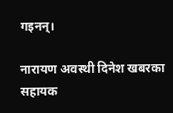गइनन्।

नारायण अवस्थी दिनेश खबरका सहायक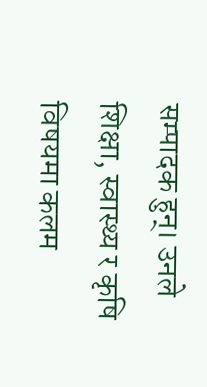सम्पादक हुन्। उनले शिक्षा, स्वास्थ्य र कृषि विषयमा कलम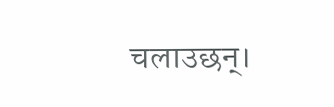चलाउछन्।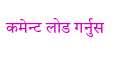कमेन्ट लोड गर्नुस